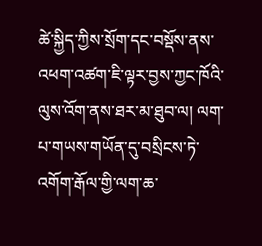ཚེ་སྐྱིད་ཀྱིས་སྲོག་དང་བསྡོས་ནས་འཕག་འཚག་ཇི་ལྟར་བྱས་ཀྱང་ཁོའི་ལུས་འོག་ནས་ཐར་མ་ཐུབ་ལ། ལག་པ་གཡས་གཡོན་དུ་བསྲིངས་ཏེ་འགོག་རྒོལ་གྱི་ལག་ཆ་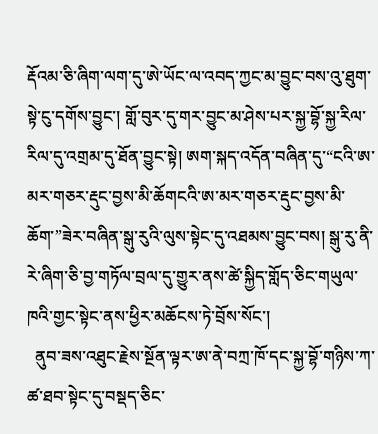རྡོའམ་ཅི་ཞིག་ལག་དུ་ཨེ་ཡོང་ལ་འབད་ཀྱང་མ་བྱུང་བས་འུ་ཐུག་སྟེ་ངུ་དགོས་བྱུང་། གློ་བུར་དུ་གར་བྱུང་མ་ཤེས་པར་སྐྱ་བྷོ་སྐྱ་རིལ་རིལ་དུ་འགྲམ་དུ་ཐོན་བྱུང་སྟེ། ཨག་སྐད་འདོན་བཞིན་དུ་“ངའི་ཨ་མར་གཅར་རྡུང་བྱས་མི་ཆོགངའི་ཨ་མར་གཅར་རྡུང་བྱས་མི་ཆོག་”ཟེར་བཞིན་སྒུ་རུའི་ལུས་སྟེང་དུ་འཐམས་བྱུང་བས། སྒུ་རུ་ནི་རེ་ཞིག་ཅི་བྱ་གཏོལ་བྲལ་དུ་གྱུར་ནས་ཚེ་སྐྱིད་གློད་ཅིང་གཡུལ་ཁའི་གྱང་སྟེང་ནས་ཕྱིར་མཆོངས་ཏེ་བྲོས་སོང་།
  ནུབ་ཟས་འཐུང་རྗེས་སྔོན་ལྟར་ཨ་ནེ་བཀྲ་ཁོ་དང་སྐྱ་བྷོ་གཉིས་ཀ་ཚ་ཐབ་སྟེང་དུ་བསྡད་ཅིང་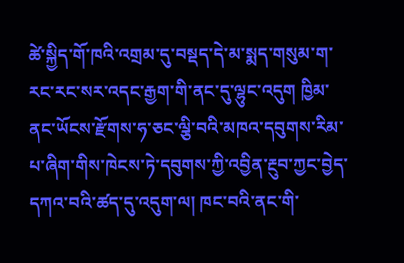ཚེ་སྐྱིད་གོ་ཁའི་འགྲམ་དུ་བསྡད་དེ་མ་སྨད་གསུམ་ག་རང་རང་སར་འདང་རྒྱག་གི་ནང་དུ་ལྷུང་འདུག ཁྱིམ་ནང་ཡོངས་རྫོགས་ཧ་ཅང་ལྕི་བའི་མཁའ་དབུགས་རིམ་པ་ཞིག་གིས་ཁེངས་ཏེ་དབུགས་ཀྱི་འབྱིན་རྔུབ་ཀྱང་བྱེད་དཀའ་བའི་ཚད་དུ་འདུག་ལ། ཁང་བའི་ནང་གི་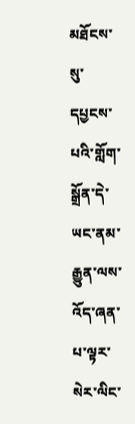མཐོངས་སུ་དཔྱངས་པའི་གློག་སྒྲོན་དེ་ཡང་ནམ་རྒྱུན་ལས་འོད་ཞན་པ་ལྟར་སེར་ལིང་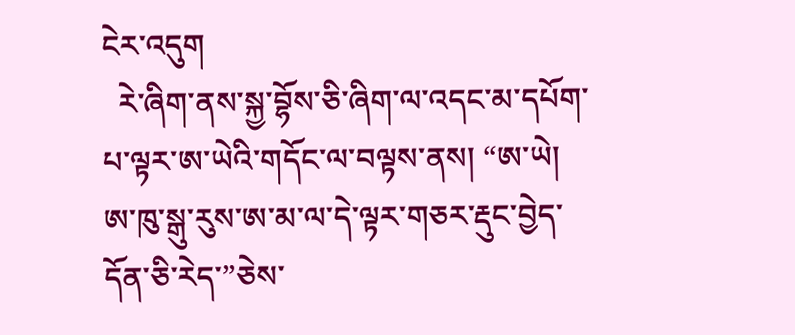ངེར་འདུག
  རེ་ཞིག་ནས་སྐྱ་བྷོས་ཅི་ཞིག་ལ་འདང་མ་དཔོག་པ་ལྟར་ཨ་ཡེའི་གདོང་ལ་བལྟས་ནས། “ཨ་ཡེ། ཨ་ཁུ་སྒུ་རུས་ཨ་མ་ལ་དེ་ལྟར་གཅར་རྡུང་བྱེད་དོན་ཅི་རེད་”ཅེས་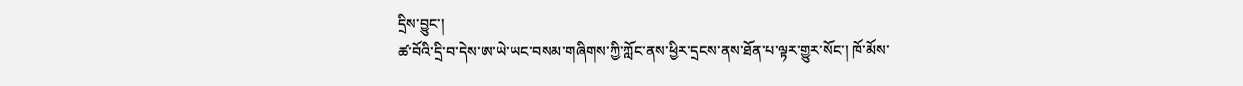དྲིས་བྱུང་།
ཚ་བོའི་དྲི་བ་དེས་ཨ་ཡེ་ཡང་བསམ་གཞིགས་ཀྱི་ཀློང་ནས་ཕྱིར་དྲངས་ནས་ཐོན་པ་ལྟར་གྱུར་སོང་། ཁོ་མོས་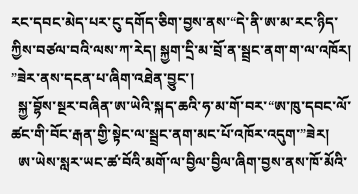རང་དབང་མེད་པར་ངུ་དགོད་ཅིག་བྱས་ནས་“དེ་ནི་ཨ་མ་རང་ཉིད་ཀྱིས་བཙལ་བའི་ལས་ཀ་རེད། སྐྱག་དྲི་མ་བྲོ་ན་སྦྲང་ནག་ག་ལ་འཁོར། ”ཟེར་ནས་དངན་པ་ཞིག་འཐེན་བྱུང་།
  སྐྱ་བྷོས་སྔར་བཞིན་ཨ་ཡེའི་སྐད་ཆའི་ཧ་མ་གོ་བར་“ཨ་ཁུ་དབང་ལོ་ཚང་གི་བོང་རྒན་གྱི་སྟེང་ལ་སྦྲང་ནག་མང་པོ་འཁོར་འདུག་”ཟེར།
  ཨ་ཡེས་སླར་ཡང་ཚ་བོའི་མགོ་ལ་བྱིལ་བྱིལ་ཞིག་བྱས་ནས་ཁོ་མོའི་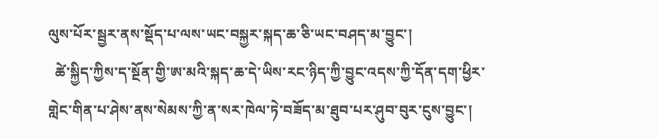ལུས་པོར་སྦྱར་ནས་སྡོད་པ་ལས་ཡང་བསྐྱར་སྐད་ཆ་ཅི་ཡང་བཤད་མ་བྱུང་།
  ཚེ་སྐྱིད་ཀྱིས་ད་སྔོན་གྱི་ཨ་མའི་སྐད་ཆ་དེ་ཡིས་རང་ཉིད་ཀྱི་བྱུང་འདས་ཀྱི་དོན་དག་ཕྱིར་གླེང་གིན་པ་ཤེས་ནས་སེམས་ཀྱི་ན་སར་ཁེལ་ཏེ་བཟོད་མ་ཐུབ་པར་ཤུབ་བུར་ངུས་བྱུང་།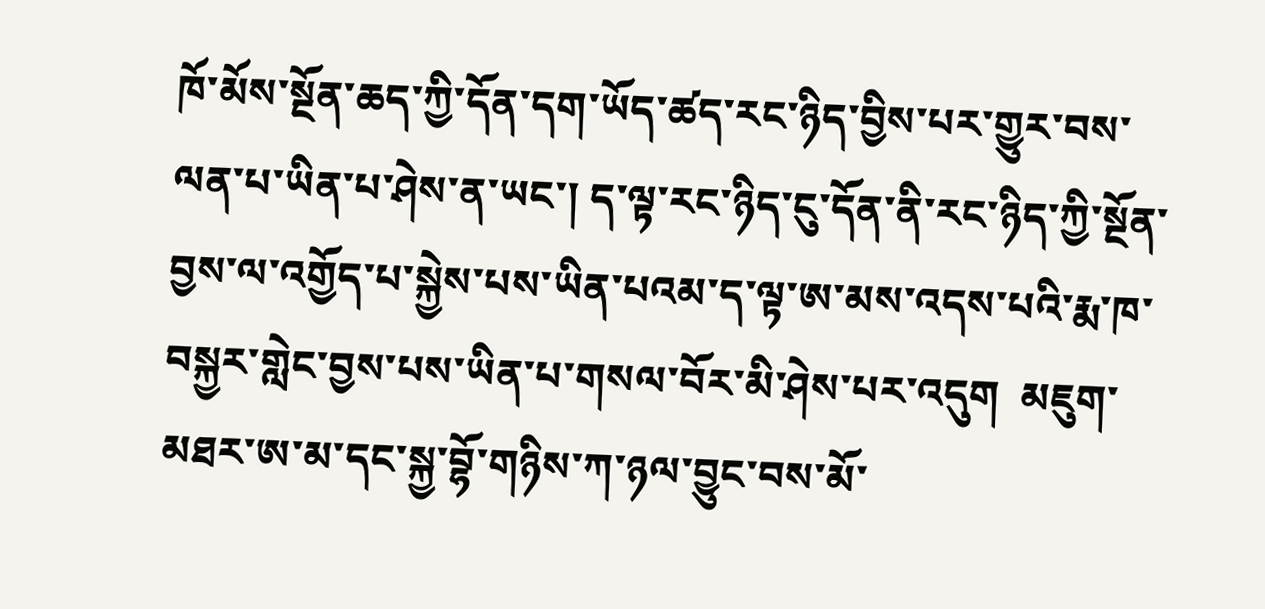ཁོ་མོས་སྔོན་ཆད་ཀྱི་དོན་དག་ཡོད་ཚད་རང་ཉིད་བྱིས་པར་གྱུར་བས་ལན་པ་ཡིན་པ་ཤེས་ན་ཡང་། ད་ལྟ་རང་ཉིད་ངུ་དོན་ནི་རང་ཉིད་ཀྱི་སྔོན་བྱས་ལ་འགྱོད་པ་སྐྱེས་པས་ཡིན་པའམ་ད་ལྟ་ཨ་མས་འདས་པའི་རྨ་ཁ་བསྐྱར་གླེང་བྱས་པས་ཡིན་པ་གསལ་བོར་མི་ཤེས་པར་འདུག  མཇུག་མཐར་ཨ་མ་དང་སྐྱ་བྷོ་གཉིས་ཀ་ཉལ་བྱུང་བས་མོ་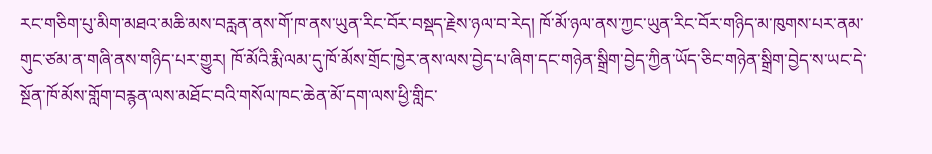རང་གཅིག་པུ་མིག་མཐའ་མཆི་མས་བརླན་ནས་གོ་ཁ་ནས་ཡུན་རིང་བོར་བསྡད་རྗེས་ཉལ་བ་རེད། ཁོ་མོ་ཉལ་ནས་ཀྱང་ཡུན་རིང་བོར་གཉིད་མ་ཁུགས་པར་ནམ་གུང་ཙམ་ན་གཞི་ནས་གཉིད་པར་གྱུར། ཁོ་མོའི་རྨི་ལམ་དུ་ཁོ་མོས་གྲོང་ཁྱེར་ནས་ལས་བྱེད་པ་ཞིག་དང་གཉེན་སྒྲིག་བྱེད་ཀྱིན་ཡོད་ཅིང་གཉེན་སྒྲིག་བྱེད་ས་ཡང་དེ་སྔོན་ཁོ་མོས་གློག་བརྙན་ལས་མཐོང་བའི་གསོལ་ཁང་ཆེན་མོ་དག་ལས་ཕྱི་གླིང་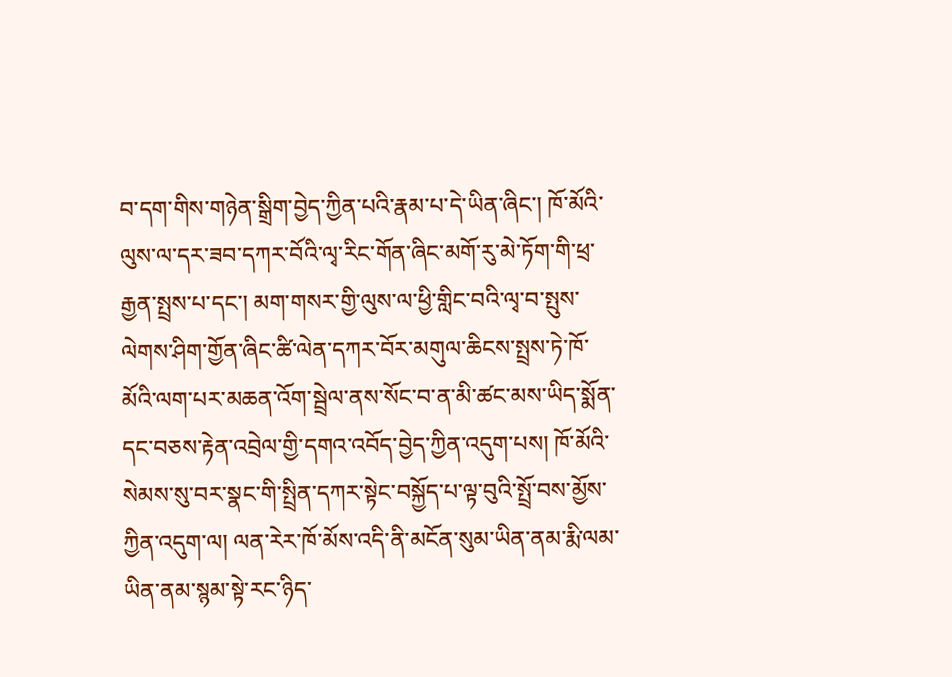བ་དག་གིས་གཉེན་སྒྲིག་བྱེད་ཀྱིན་པའི་རྣམ་པ་དེ་ཡིན་ཞིང་། ཁོ་མོའི་ལུས་ལ་དར་ཟབ་དཀར་བོའི་ལྭ་རིང་གོན་ཞིང་མགོ་རུ་མེ་ཏོག་གི་ཕྲ་རྒྱན་སྤྲས་པ་དང་། མག་གསར་གྱི་ལུས་ལ་ཕྱི་གླིང་བའི་ལྭ་བ་སྤུས་ལེགས་ཤིག་གྱོན་ཞིང་ཚི་ལེན་དཀར་བོར་མགུལ་ཆིངས་སྤྲས་ཏེ་ཁོ་མོའི་ལག་པར་མཆན་འོག་སྦྲེལ་ནས་སོང་བ་ན་མི་ཚང་མས་ཡིད་སྨོན་དང་བཅས་རྟེན་འབྲེལ་གྱི་དགའ་འབོད་བྱེད་ཀྱིན་འདུག་པས། ཁོ་མོའི་སེམས་སུ་བར་སྣང་གི་སྤྲིན་དཀར་སྟེང་བསྐྱོད་པ་ལྟ་བུའི་སྤྲོ་བས་མྱོས་ཀྱིན་འདུག་ལ། ལན་རེར་ཁོ་མོས་འདི་ནི་མངོན་སུམ་ཡིན་ནམ་རྨི་ལམ་ཡིན་ནམ་སྙམ་སྟེ་རང་ཉིད་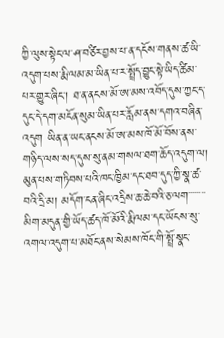ཀྱི་ལུས་སྟེང་ལ་ཤ་བཙིར་བྱས་པ་ན་དངོས་གནས་ཚ་ཡི་འདུག་པས་རྨི་ལམ་མ་ཡིན་པ་ར་སྤྲོད་བྱུང་སྟེ་ཡིད་ཚིམ་པར་གྱུར་ཞིང་། ཐ་ན་ནངས་མོ་ཨ་མས་འབོད་དུས་ཀྱང་ད་དུང་དེ་དག་མངོན་སུམ་ཡིན་པར་རློམ་ནས་དགའ་བཞིན་འདུག ཡིན་ན་ཡང་ནངས་མོ་ཨ་མས་ཁོ་མོ་བོས་ནས་གཉིད་ལས་སད་དུས་སུ་ནམ་གསལ་ཐག་ཆོད་འདུག་ལ། མུན་པས་གཏིབས་པའི་ཁང་ཁྱིམ་དང་ཐབ་དུད་ཀྱི་སྣ་ཚ་བའི་དྲི་མ། མདོག་ངན་ཞིང་འདྲིས་ཆ་ཆེ་བའི་ཅ་ལག་་་་་་་་མིག་མདུན་གྱི་ཡོད་ཚད་ཁོ་མོའི་རྨི་ལམ་དང་ཡོངས་སུ་འགལ་འདུག་པ་མཐོང་ནས་སེམས་ཁོང་གི་སྤྲོ་སྣང་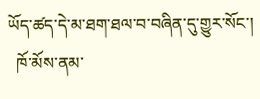ཡོད་ཚད་དེ་མ་ཐག་ཐལ་བ་བཞིན་དུ་གྱུར་སོང་།
  ཁོ་མོས་ནམ་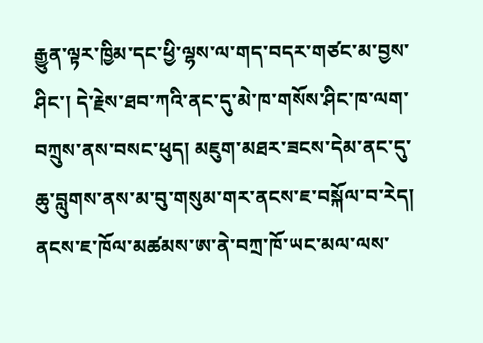རྒྱུན་ལྟར་ཁྱིམ་དང་ཕྱི་ལྷས་ལ་གད་བདར་གཙང་མ་བྱས་ཤིང་། དེ་རྗེས་ཐབ་ཀའི་ནང་དུ་མེ་ཁ་གསོས་ཤིང་ཁ་ལག་བཀྲུས་ནས་བསང་ཕུད། མཇུག་མཐར་ཟངས་དེམ་ནང་དུ་ཆུ་བླུགས་ནས་མ་བུ་གསུམ་གར་ནངས་ཇ་བསྐོལ་བ་རེད། ནངས་ཇ་ཁོལ་མཚམས་ཨ་ནེ་བཀྲ་ཁོ་ཡང་མལ་ལས་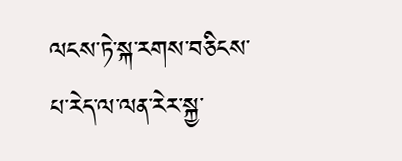ལངས་ཏེ་སྐ་རགས་བཅིངས་པ་རེད་ལ་ལན་རེར་སྐྱ་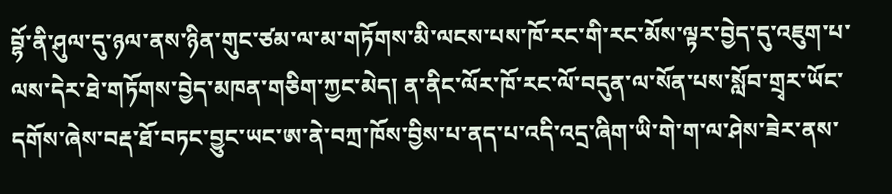བྷོ་ནི་ཤུལ་དུ་ཉལ་ནས་ཉིན་གུང་ཙམ་ལ་མ་གཏོགས་མི་ལངས་པས་ཁོ་རང་གི་རང་མོས་ལྟར་བྱེད་དུ་འཇུག་པ་ལས་དེར་ཐེ་གཏོགས་བྱེད་མཁན་གཅིག་ཀྱང་མེད། ན་ནིང་ལོར་ཁོ་རང་ལོ་བདུན་ལ་སོན་པས་སློབ་གྲྭར་ཡོང་དགོས་ཞེས་བརྡ་ཐོ་བཏང་བྱུང་ཡང་ཨ་ནེ་བཀྲ་ཁོས་བྱིས་པ་ནད་པ་འདི་འདྲ་ཞིག་ཡི་གེ་ག་ལ་ཤེས་ཟེར་ནས་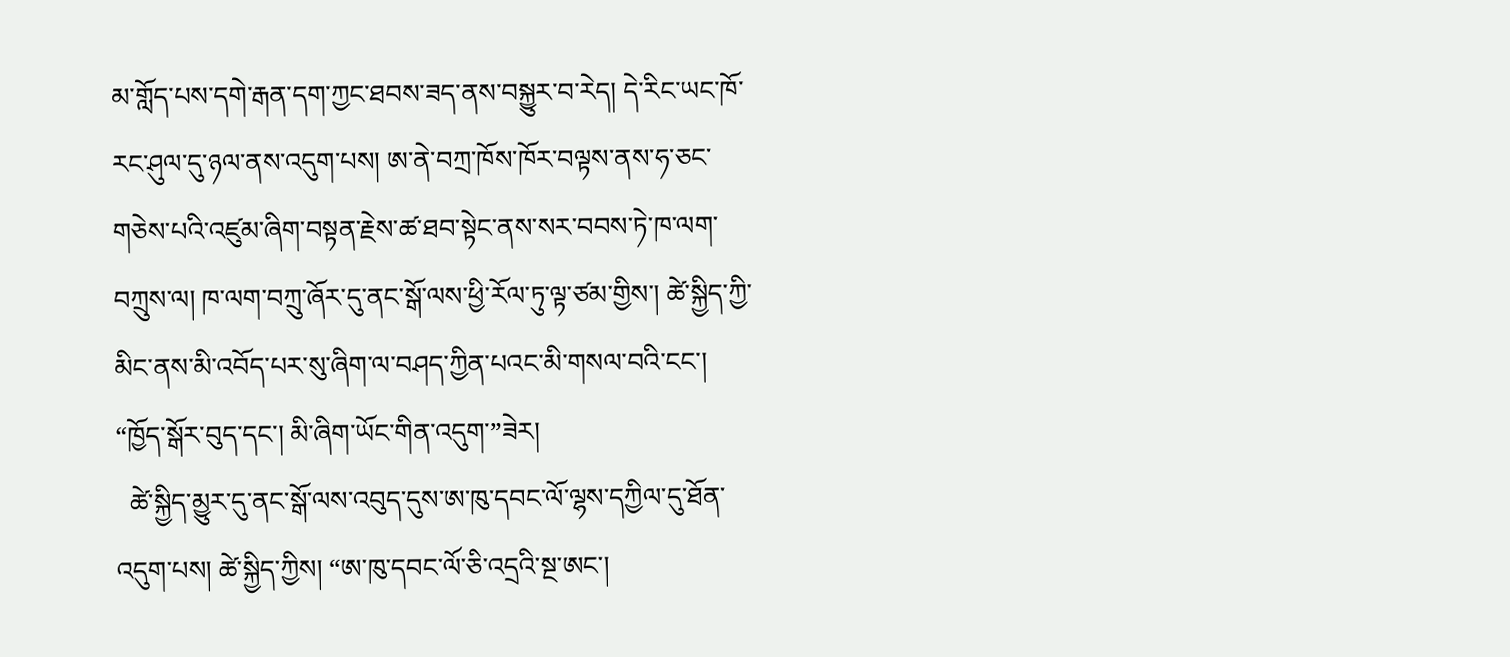མ་གློད་པས་དགེ་རྒན་དག་ཀྱང་ཐབས་ཟད་ནས་བསྐྱུར་བ་རེད། དེ་རིང་ཡང་ཁོ་རང་ཤུལ་དུ་ཉལ་ནས་འདུག་པས། ཨ་ནེ་བཀྲ་ཁོས་ཁོར་བལྟས་ནས་ཧ་ཅང་གཅེས་པའི་འཛུམ་ཞིག་བསྟན་རྗེས་ཚ་ཐབ་སྟེང་ནས་སར་བབས་ཏེ་ཁ་ལག་བཀྲུས་ལ། ཁ་ལག་བཀྲུ་ཞོར་དུ་ནང་སྒོ་ལས་ཕྱི་རོལ་ཏུ་ལྟ་ཙམ་གྱིས་། ཚེ་སྐྱིད་ཀྱི་མིང་ནས་མི་འབོད་པར་སུ་ཞིག་ལ་བཤད་ཀྱིན་པའང་མི་གསལ་བའི་ངང་། “ཁྱོད་སྒོར་བུད་དང་། མི་ཞིག་ཡོང་གིན་འདུག་”ཟེར།
  ཚེ་སྐྱིད་མྱུར་དུ་ནང་སྒོ་ལས་འབུད་དུས་ཨ་ཁུ་དབང་ལོ་ལྷས་དཀྱིལ་དུ་ཐོན་འདུག་པས། ཚེ་སྐྱིད་ཀྱིས། “ཨ་ཁུ་དབང་ལོ་ཅི་འདྲའི་སྔ་ཨང་།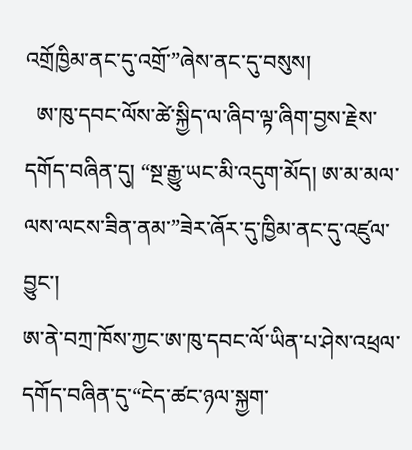འགྲོཁྱིམ་ནང་དུ་འགྲོ་”ཞེས་ནང་དུ་བསུས།
  ཨ་ཁུ་དབང་ལོས་ཚེ་སྐྱིད་ལ་ཞིབ་ལྟ་ཞིག་བྱས་རྗེས་དགོད་བཞིན་དུ། “སྔ་རྒྱུ་ཡང་མི་འདུག་མོད། ཨ་མ་མལ་ལས་ལངས་ཟིན་ནམ་”ཟེར་ཞོར་དུ་ཁྱིམ་ནང་དུ་འཛུལ་བྱུང་།
ཨ་ནེ་བཀྲ་ཁོས་ཀྱང་ཨ་ཁུ་དབང་ལོ་ཡིན་པ་ཤེས་འཕྲལ་དགོད་བཞིན་དུ་“ངེད་ཚང་ཉལ་སྐྱག་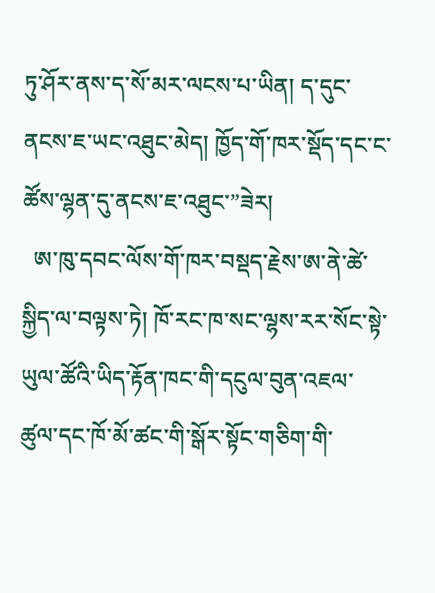ཏུ་ཤོར་ནས་ད་སོ་མར་ལངས་པ་ཡིན། ད་དུང་ནངས་ཇ་ཡང་འཐུང་མེད། ཁྱོད་གོ་ཁར་སྡོད་དང་ང་ཚོས་ལྷན་དུ་ནངས་ཇ་འཐུང་”ཟེར།
  ཨ་ཁུ་དབང་ལོས་གོ་ཁར་བསྡད་རྗེས་ཨ་ནེ་ཚེ་སྐྱིད་ལ་བལྟས་ཏེ། ཁོ་རང་ཁ་སང་ལྷས་རར་སོང་སྟེ་ཡུལ་ཚོའི་ཡིད་རྟོན་ཁང་གི་དངུལ་བུན་འཇལ་ཚུལ་དང་ཁོ་མོ་ཚང་གི་སྒོར་སྟོང་གཅིག་གི་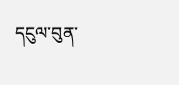དངུལ་བུན་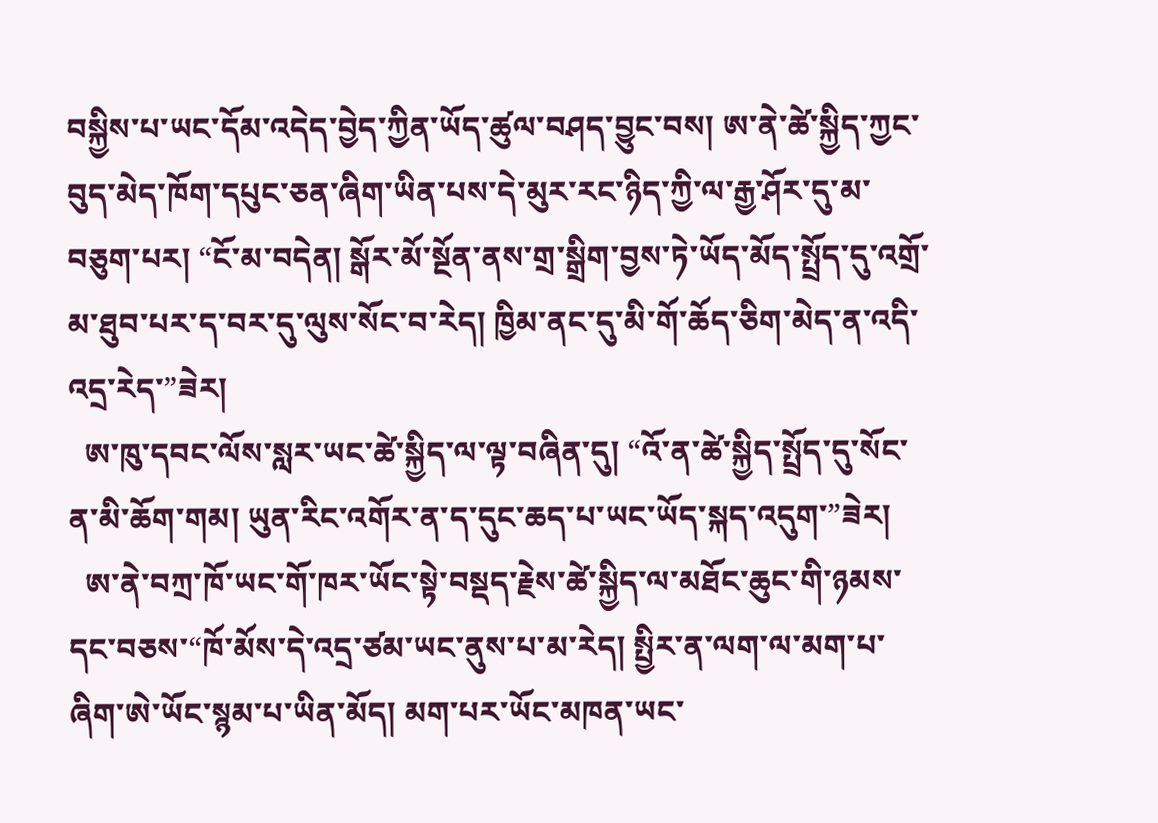བསྐྱིས་པ་ཡང་དོམ་འདེད་བྱེད་ཀྱིན་ཡོད་ཚུལ་བཤད་བྱུང་བས། ཨ་ནེ་ཚེ་སྐྱིད་ཀྱང་བུད་མེད་ཁོག་དཔུང་ཅན་ཞིག་ཡིན་པས་དེ་མུར་རང་ཉིད་ཀྱི་ལ་རྒྱ་ཤོར་དུ་མ་བཅུག་པར། “ངོ་མ་བདེན། སྒོར་མོ་སྔོན་ནས་གྲ་སྒྲིག་བྱས་ཏེ་ཡོད་མོད་སྤྲོད་དུ་འགྲོ་མ་ཐུབ་པར་ད་བར་དུ་ལུས་སོང་བ་རེད། ཁྱིམ་ནང་དུ་མི་གོ་ཆོད་ཅིག་མེད་ན་འདི་འདྲ་རེད་”ཟེར།
  ཨ་ཁུ་དབང་ལོས་སླར་ཡང་ཚེ་སྐྱིད་ལ་ལྟ་བཞིན་དུ། “འོ་ན་ཚེ་སྐྱིད་སྤྲོད་དུ་སོང་ན་མི་ཆོག་གམ། ཡུན་རིང་འགོར་ན་ད་དུང་ཆད་པ་ཡང་ཡོད་སྐད་འདུག་”ཟེར།
  ཨ་ནེ་བཀྲ་ཁོ་ཡང་གོ་ཁར་ཡོང་སྟེ་བསྡད་རྗེས་ཚེ་སྐྱིད་ལ་མཐོང་ཆུང་གི་ཉམས་དང་བཅས་“ཁོ་མོས་དེ་འདྲ་ཙམ་ཡང་ནུས་པ་མ་རེད། སྤྱིར་ན་ལག་ལ་མག་པ་ཞིག་ཨེ་ཡོང་སྙམ་པ་ཡིན་མོད། མག་པར་ཡོང་མཁན་ཡང་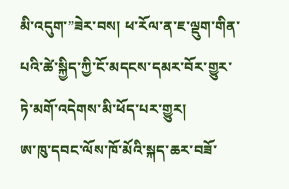མི་འདུག་”ཟེར་བས། ཕ་རོལ་ན་ཇ་ལྡུག་གིན་པའི་ཚེ་སྐྱིད་ཀྱི་ངོ་མདངས་དམར་བོར་གྱུར་ཏེ་མགོ་འདེགས་མི་ཕོད་པར་གྱུར།
ཨ་ཁུ་དབང་ལོས་ཁོ་མོའི་སྐད་ཆར་བཟོ་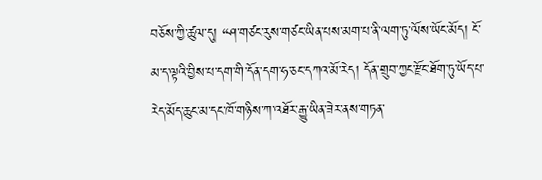བཅོས་ཀྱི་ཚུལ་དུ། “ཤ་གཙང་རུས་གཙང་ཡིན་པས་མག་པ་ནི་ལག་ཏུ་ལོས་ཡོང་མོད། ངོ་མ་ད་ལྟའི་བྱིས་པ་དག་གི་དོན་དག་ཧ་ཅང་དཀའ་མོ་རེད། དོན་གྲུབ་ཀྱང་རྫོང་ཐོག་ཏུ་ཡོད་པ་རེད་མོད་ཆུང་མ་དང་ཁོ་གཉིས་ཀ་འཐོར་རྒྱུ་ཡིན་ཟེར་ནས་གཏན་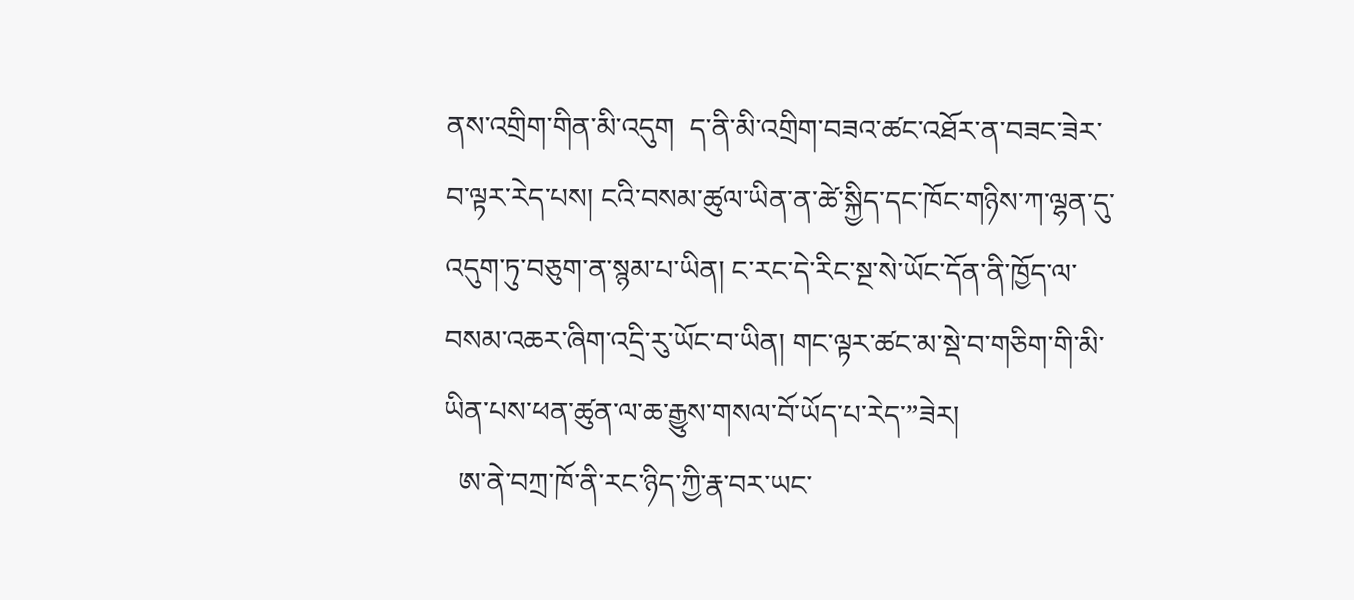ནས་འགྲིག་གིན་མི་འདུག  ད་ནི་མི་འགྲིག་བཟའ་ཚང་འཐོར་ན་བཟང་ཟེར་བ་ལྟར་རེད་པས། ངའི་བསམ་ཚུལ་ཡིན་ན་ཚེ་སྐྱིད་དང་ཁོང་གཉིས་ཀ་ལྷན་དུ་འདུག་ཏུ་བཅུག་ན་སྙམ་པ་ཡིན། ང་རང་དེ་རིང་སྔ་སེ་ཡོང་དོན་ནི་ཁྱོད་ལ་བསམ་འཆར་ཞིག་འདྲི་རུ་ཡོང་བ་ཡིན། གང་ལྟར་ཚང་མ་སྡེ་བ་གཅིག་གི་མི་ཡིན་པས་ཕན་ཚུན་ལ་ཆ་རྒྱུས་གསལ་བོ་ཡོད་པ་རེད་”ཟེར།
  ཨ་ནེ་བཀྲ་ཁོ་ནི་རང་ཉིད་ཀྱི་རྣ་བར་ཡང་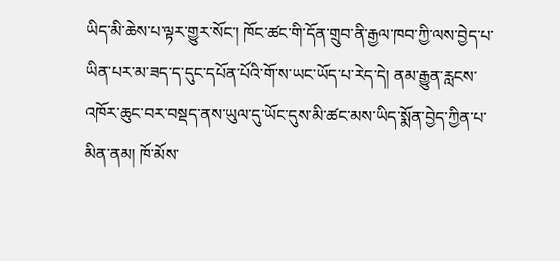ཡིད་མི་ཆེས་པ་ལྟར་གྱུར་སོང་། ཁོང་ཚང་གི་དོན་གྲུབ་ནི་རྒྱལ་ཁབ་ཀྱི་ལས་བྱེད་པ་ཡིན་པར་མ་ཟད་ད་དུང་དཔོན་པོའི་གོ་ས་ཡང་ཡོད་པ་རེད་དེ། ནམ་རྒྱུན་རླངས་འཁོར་ཆུང་བར་བསྡད་ནས་ཡུལ་དུ་ཡོང་དུས་མི་ཚང་མས་ཡིད་སྨོན་བྱེད་ཀྱིན་པ་མིན་ནམ། ཁོ་མོས་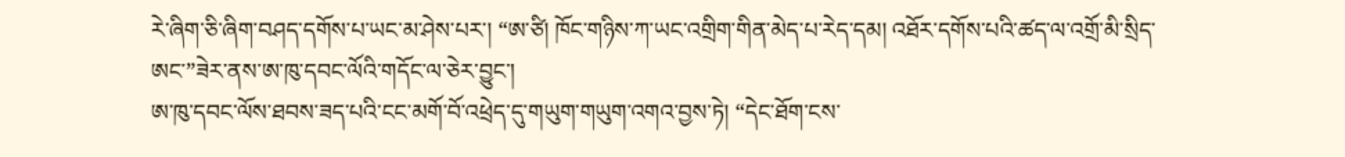རེ་ཞིག་ཅི་ཞིག་བཤད་དགོས་པ་ཡང་མ་ཤེས་པར་། “ཨ་ཙི། ཁོང་གཉིས་ཀ་ཡང་འགྲིག་གིན་མེད་པ་རེད་དམ། འཐོར་དགོས་པའི་ཚད་ལ་འགྲོ་མི་སྲིད་ཨང་”ཟེར་ནས་ཨ་ཁུ་དབང་ལོའི་གདོང་ལ་ཅེར་བྱུང་།
ཨ་ཁུ་དབང་ལོས་ཐབས་ཟད་པའི་ངང་མགོ་བོ་འཕྲེད་དུ་གཡུག་གཡུག་འགའ་བྱས་ཏེ། “དེང་ཐོག་ངས་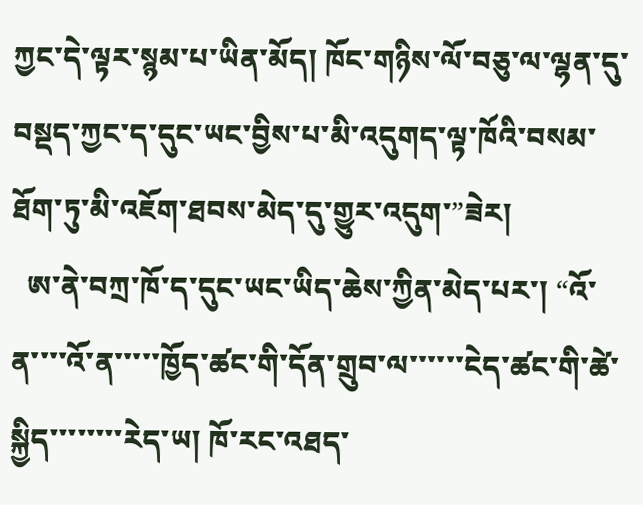ཀྱང་དེ་ལྟར་སྙམ་པ་ཡིན་མོད། ཁོང་གཉིས་ལོ་བཅུ་ལ་ལྷན་དུ་བསྡད་ཀྱང་ད་དུང་ཡང་བྱིས་པ་མི་འདུགད་ལྟ་ཁོའི་བསམ་ཐོག་ཏུ་མི་འཇོག་ཐབས་མེད་དུ་གྱུར་འདུག་”ཟེར།
  ཨ་ནེ་བཀྲ་ཁོ་ད་དུང་ཡང་ཡིད་ཆེས་ཀྱིན་མེད་པར་། “འོ་ན་་་་འོ་ན་་་་་ཁྱོད་ཚང་གི་དོན་གྲུབ་ལ་་་་་་ངེད་ཚང་གི་ཚེ་སྐྱིད་་་་་་་་རེད་ཡ། ཁོ་རང་འཐད་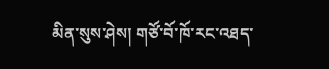མིན་སུས་ཤེས། གཙོ་བོ་ཁོ་རང་འཐད་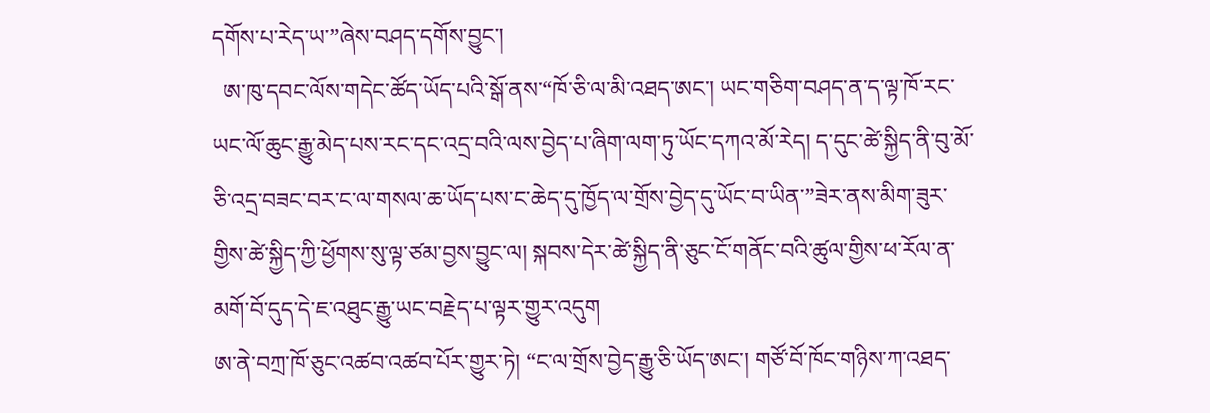དགོས་པ་རེད་ཡ་”ཞེས་བཤད་དགོས་བྱུང་།
  ཨ་ཁུ་དབང་ལོས་གདེང་ཚོད་ཡོད་པའི་སྒོ་ནས་“ཁོ་ཅི་ལ་མི་འཐད་ཨང་། ཡང་གཅིག་བཤད་ན་ད་ལྟ་ཁོ་རང་ཡང་ལོ་ཆུང་རྒྱུ་མེད་པས་རང་དང་འདྲ་བའི་ལས་བྱེད་པ་ཞིག་ལག་ཏུ་ཡོང་དཀའ་མོ་རེད། ད་དུང་ཚེ་སྐྱིད་ནི་བུ་མོ་ཅི་འདྲ་བཟང་བར་ང་ལ་གསལ་ཆ་ཡོད་པས་ང་ཆེད་དུ་ཁྱོད་ལ་གྲོས་བྱེད་དུ་ཡོང་བ་ཡིན་”ཟེར་ནས་མིག་ཟུར་གྱིས་ཚེ་སྐྱིད་ཀྱི་ཕྱོགས་སུ་ལྟ་ཙམ་བྱས་བྱུང་ལ། སྐབས་དེར་ཚེ་སྐྱིད་ནི་ཅུང་ངོ་གནོང་བའི་ཚུལ་གྱིས་ཕ་རོལ་ན་མགོ་བོ་དུད་དེ་ཇ་འཐུང་རྒྱུ་ཡང་བརྗེད་པ་ལྟར་གྱུར་འདུག
ཨ་ནེ་བཀྲ་ཁོ་ཅུང་འཚབ་འཚབ་པོར་གྱུར་ཏེ། “ང་ལ་གྲོས་བྱེད་རྒྱུ་ཅི་ཡོད་ཨང་། གཙོ་བོ་ཁོང་གཉིས་ཀ་འཐད་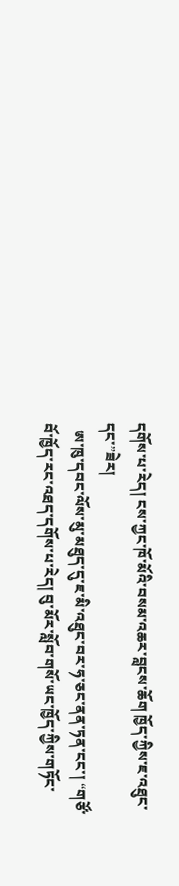དགོས་པ་རེད། ངས་ཀྱང་ཁོ་མོའི་བསམ་འཆར་བླངས་ཆོག ཁྱོད་ཀྱིས་ཇ་འཐུང་དང་”ཟེར།
  ཨ་ཁུ་དབང་ལོས་མུ་མཐུད་དུ་ཇ་མི་འཐུང་བར་ཧ་ཅང་ནན་ཏན་ངང་། “གཙོ་བོ་ཁྱོད་རང་འཐད་དགོས་པ་རེད། བུ་མོར་སློབ་གསོ་ཡང་ཁྱོད་ཀྱིས་གཏོང་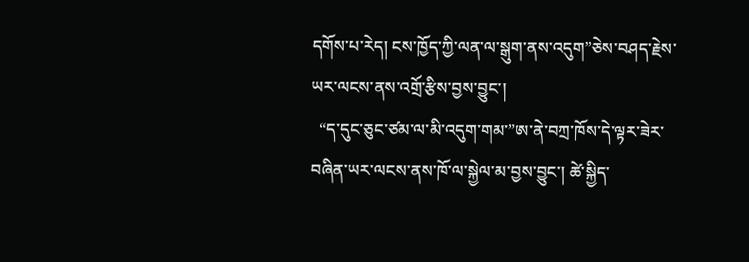དགོས་པ་རེད། ངས་ཁྱོད་ཀྱི་ལན་ལ་སྒུག་ནས་འདུག”ཅེས་བཤད་རྗེས་ཡར་ལངས་ནས་འགྲོ་རྩིས་བྱས་བྱུང་།
  “ད་དུང་ཅུང་ཙམ་ལ་མི་འདུག་གམ་”ཨ་ནེ་བཀྲ་ཁོས་དེ་ལྟར་ཟེར་བཞིན་ཡར་ལངས་ནས་ཁོ་ལ་སྐྱེལ་མ་བྱས་བྱུང་། ཚེ་སྐྱིད་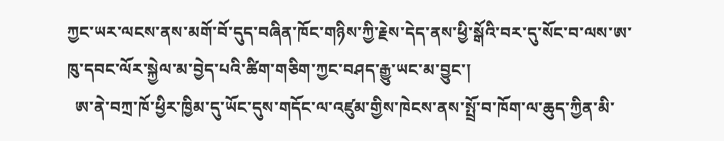ཀྱང་ཡར་ལངས་ནས་མགོ་བོ་དུད་བཞིན་ཁོང་གཉིས་ཀྱི་རྗེས་དེད་ནས་ཕྱི་སྒོའི་བར་དུ་སོང་བ་ལས་ཨ་ཁུ་དབང་ལོར་སྐྱེལ་མ་བྱེད་པའི་ཚིག་གཅིག་ཀྱང་བཤད་རྒྱུ་ཡང་མ་བྱུང་།
  ཨ་ནེ་བཀྲ་ཁོ་ཕྱིར་ཁྱིམ་དུ་ཡོང་དུས་གདོང་ལ་འཛུམ་གྱིས་ཁེངས་ནས་སྤྲོ་བ་ཁོག་ལ་ཆུད་ཀྱིན་མི་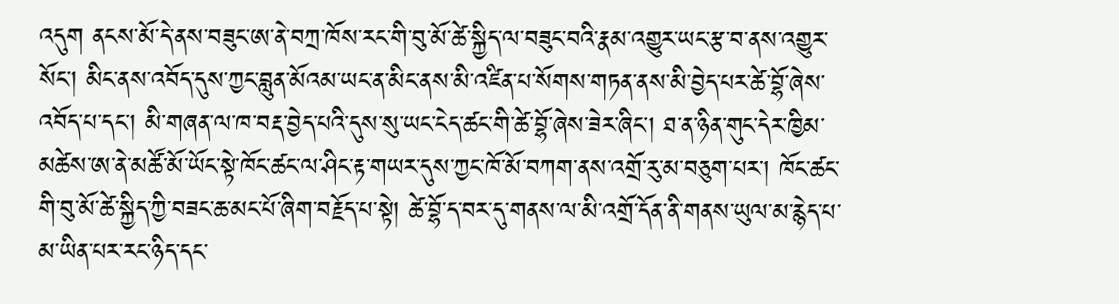འདུག ནངས་མོ་དེ་ནས་བཟུང་ཨ་ནེ་བཀྲ་ཁོས་རང་གི་བུ་མོ་ཚེ་སྐྱིད་ལ་བཟུང་བའི་རྣམ་འགྱུར་ཡང་རྩ་བ་ནས་འགྱུར་སོང་། མིང་ནས་འབོད་དུས་ཀྱང་བླུན་མོའམ་ཡང་ན་མིང་ནས་མི་འཛིན་པ་སོགས་གཏན་ནས་མི་བྱེད་པར་ཚེ་བྷོ་ཞེས་འབོད་པ་དང་། མི་གཞན་ལ་ཁ་བརྡ་བྱེད་པའི་དུས་སུ་ཡང་ངེད་ཚང་གི་ཚེ་བྷོ་ཞེས་ཟེར་ཞིང་། ཐ་ན་ཉིན་གུང་དེར་ཁྱིམ་མཚེས་ཨ་ནེ་མཚོ་མོ་ཡོང་སྟེ་ཁོང་ཚང་ལ་ཤིང་རྟ་གཡར་དུས་ཀྱང་ཁོ་མོ་བཀག་ནས་འགྲོ་རུ་མ་བཅུག་པར་། ཁོང་ཚང་གི་བུ་མོ་ཚེ་སྐྱིད་ཀྱི་བཟང་ཆ་མང་པོ་ཞིག་བརྗོད་པ་སྟེ། ཚེ་བྷོ་ད་བར་དུ་གནས་ལ་མི་འགྲོ་དོན་ནི་གནས་ཡུལ་མ་རྙེད་པ་མ་ཡིན་པར་རང་ཉིད་དང་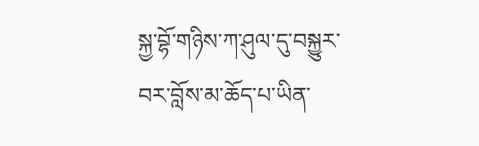སྐྱ་བྷོ་གཉིས་ཀ་ཤུལ་དུ་བསྐྱུར་བར་བློས་མ་ཆོད་པ་ཡིན་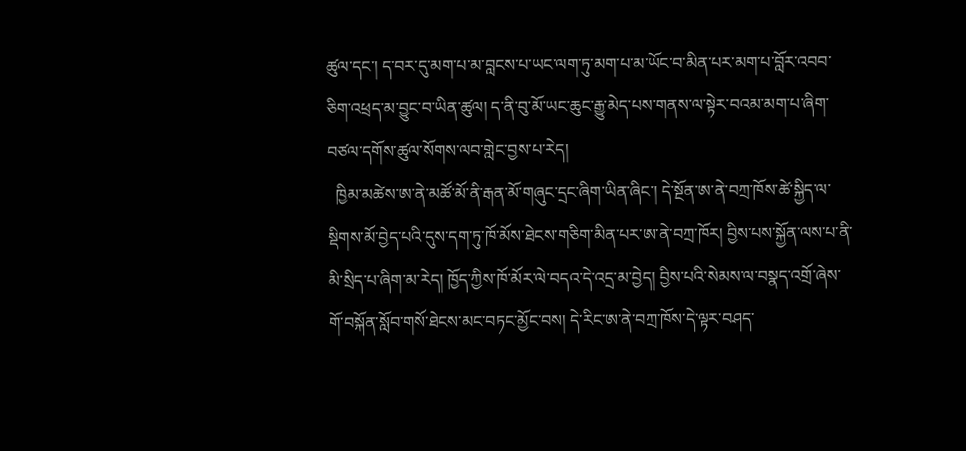ཚུལ་དང་། ད་བར་དུ་མག་པ་མ་བླངས་པ་ཡང་ལག་ཏུ་མག་པ་མ་ཡོང་བ་མིན་པར་མག་པ་བློར་འབབ་ཅིག་འཕྲད་མ་བྱུང་བ་ཡིན་ཚུལ། ད་ནི་བུ་མོ་ཡང་ཆུང་རྒྱུ་མེད་པས་གནས་ལ་སྟེར་བའམ་མག་པ་ཞིག་བཙལ་དགོས་ཚུལ་སོགས་ལབ་གླེང་བྱས་པ་རེད།
  ཁྱིམ་མཚེས་ཨ་ནེ་མཚོ་མོ་ནི་རྒན་མོ་གཞུང་དྲང་ཞིག་ཡིན་ཞིང་། དེ་སྔོན་ཨ་ནེ་བཀྲ་ཁོས་ཚེ་སྐྱིད་ལ་སྡིགས་མོ་བྱེད་པའི་དུས་དག་ཏུ་ཁོ་མོས་ཐེངས་གཅིག་མིན་པར་ཨ་ནེ་བཀྲ་ཁོར། བྱིས་པས་སྐྱོན་ལས་པ་ནི་མི་སྲིད་པ་ཞིག་མ་རེད། ཁྱོད་ཀྱིས་ཁོ་མོར་ལེ་བདའ་དེ་འདྲ་མ་བྱེད། བྱིས་པའི་སེམས་ལ་བསྣད་འགྲོ་ཞེས་གོ་བསྐོན་སློབ་གསོ་ཐེངས་མང་བཏང་མྱོང་བས། དེ་རིང་ཨ་ནེ་བཀྲ་ཁོས་དེ་ལྟར་བཤད་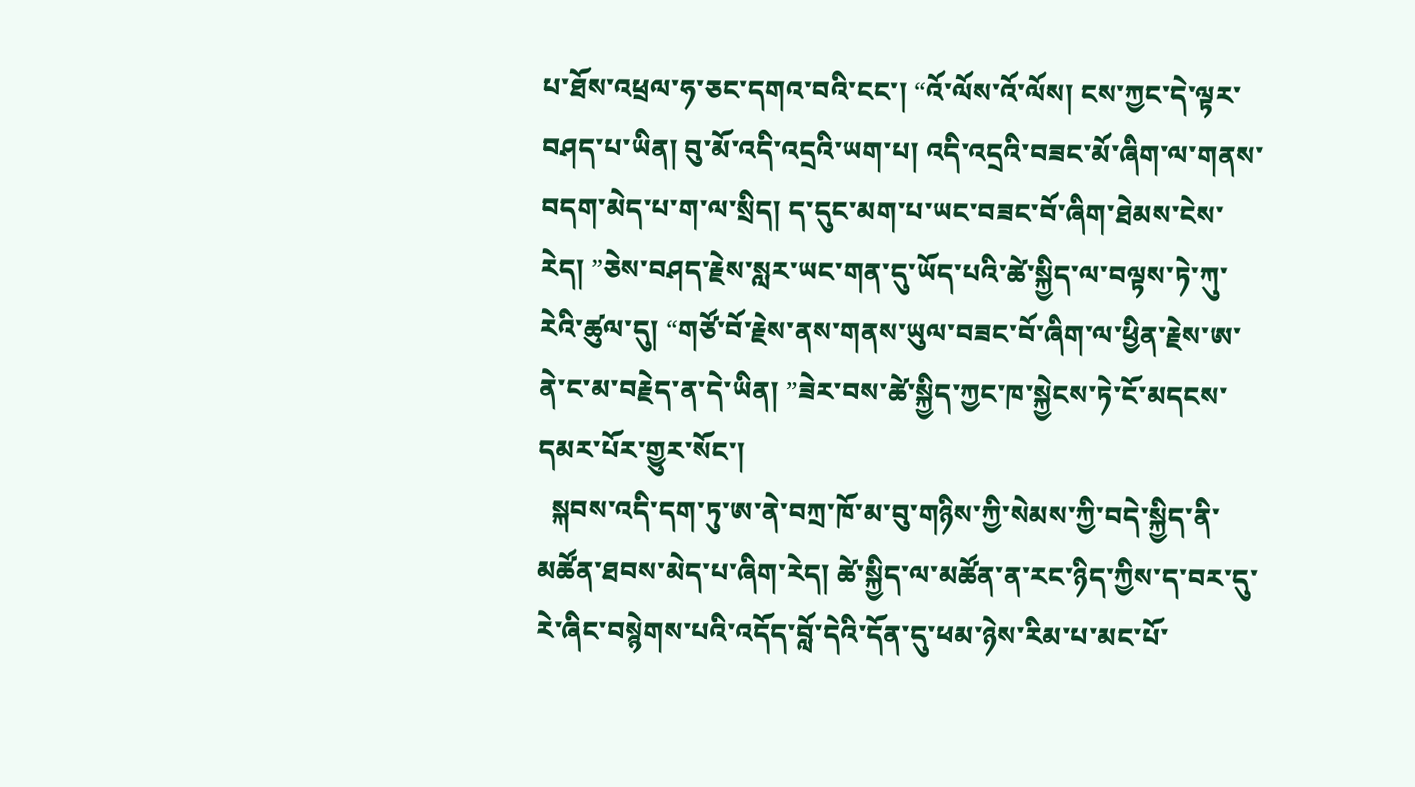པ་ཐོས་འཕྲལ་ཧ་ཅང་དགའ་བའི་ངང་། “འོ་ལོས་འོ་ལོས། ངས་ཀྱང་དེ་ལྟར་བཤད་པ་ཡིན། བུ་མོ་འདི་འདྲའི་ཡག་པ། འདི་འདྲའི་བཟང་མོ་ཞིག་ལ་གནས་བདག་མེད་པ་ག་ལ་སྲིད། ད་དུང་མག་པ་ཡང་བཟང་བོ་ཞིག་ཐེམས་ངེས་རེད། ”ཅེས་བཤད་རྗེས་སླར་ཡང་གན་དུ་ཡོད་པའི་ཚེ་སྐྱིད་ལ་བལྟས་ཏེ་ཀུ་རེའི་ཚུལ་དུ། “གཙོ་བོ་རྗེས་ནས་གནས་ཡུལ་བཟང་བོ་ཞིག་ལ་ཕྱིན་རྗེས་ཨ་ནེ་ང་མ་བརྗེད་ན་དེ་ཡིན། ”ཟེར་བས་ཚེ་སྐྱིད་ཀྱང་ཁ་སྐྱེངས་ཏེ་ངོ་མདངས་དམར་པོར་གྱུར་སོང་།
  སྐབས་འདི་དག་ཏུ་ཨ་ནེ་བཀྲ་ཁོ་མ་བུ་གཉིས་ཀྱི་སེམས་ཀྱི་བདེ་སྐྱིད་ནི་མཚོན་ཐབས་མེད་པ་ཞིག་རེད། ཚེ་སྐྱིད་ལ་མཚོན་ན་རང་ཉིད་ཀྱིས་ད་བར་དུ་རེ་ཞིང་བསྙེགས་པའི་འདོད་བློ་དེའི་དོན་དུ་ཕམ་ཉེས་རིམ་པ་མང་པོ་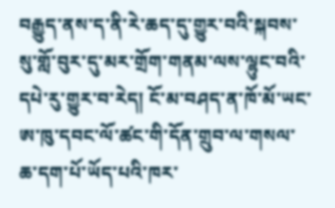བརྒྱུད་ནས་ད་ནི་རེ་ཆད་དུ་གྱུར་བའི་སྐབས་སུ་གློ་བུར་དུ་མར་གྲོག་གནམ་ལས་ལྷུང་བའི་དཔེ་རུ་གྱུར་བ་རེད། ངོ་མ་བཤད་ན་ཁོ་མོ་ཡང་ཨ་ཁུ་དབང་ལོ་ཚང་གི་དོན་གྲུབ་ལ་གསལ་ཆ་དག་པོ་ཡོད་པའི་ཁར་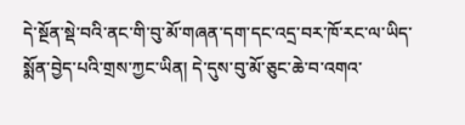དེ་སྔོན་སྡེ་བའི་ནང་གི་བུ་མོ་གཞན་དག་དང་འདྲ་བར་ཁོ་རང་ལ་ཡིད་སྨོན་བྱེད་པའི་གྲས་ཀྱང་ཡིན། དེ་དུས་བུ་མོ་ཅུང་ཆེ་བ་འགའ་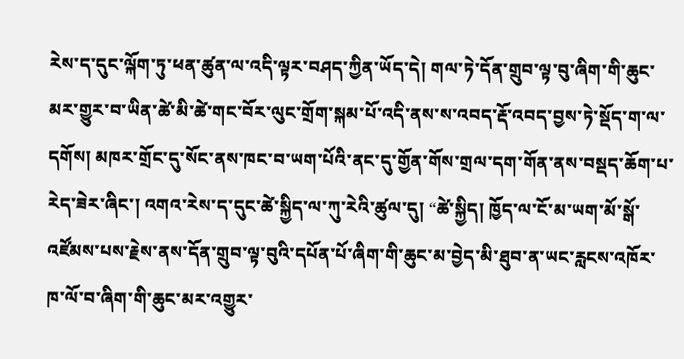རེས་ད་དུང་ལྐོག་ཏུ་ཕན་ཚུན་ལ་འདི་ལྟར་བཤད་ཀྱིན་ཡོད་དེ། གལ་ཏེ་དོན་གྲུབ་ལྟ་བུ་ཞིག་གི་ཆུང་མར་གྱུར་བ་ཡིན་ཚེ་མི་ཚེ་གང་བོར་ལུང་གྲོག་སྐམ་པོ་འདི་ནས་ས་འབད་རྡོ་འབད་བྱས་ཏེ་སྡོད་ག་ལ་དགོས། མཁར་གྲོང་དུ་སོང་ནས་ཁང་བ་ཡག་པོའི་ནང་དུ་གྱོན་གོས་གྲལ་དག་གོན་ནས་བསྡད་ཆོག་པ་རེད་ཟེར་ཞིང་། འགའ་རེས་ད་དུང་ཚེ་སྐྱིད་ལ་ཀུ་རེའི་ཚུལ་དུ། “ཚེ་སྐྱིད། ཁྱོད་ལ་ངོ་མ་ཡག་མོ་སྒོ་འཛོམས་པས་རྗེས་ནས་དོན་གྲུབ་ལྟ་བུའི་དཔོན་པོ་ཞིག་གི་ཆུང་མ་བྱེད་མི་ཐུབ་ན་ཡང་རླངས་འཁོར་ཁ་ལོ་བ་ཞིག་གི་ཆུང་མར་འགྱུར་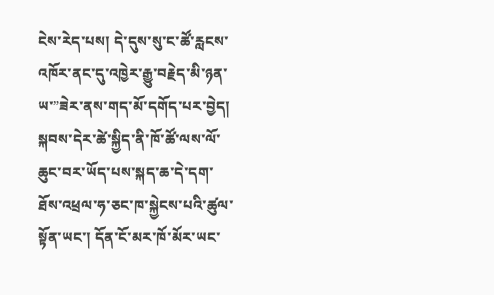ངེས་རེད་པས། དེ་དུས་སུ་ང་ཚོ་རླངས་འཁོར་ནང་དུ་འཁྱེར་རྒྱུ་བརྗེད་མི་ཉན་ཡ་”ཟེར་ནས་གད་མོ་དགོད་པར་བྱེད། སྐབས་དེར་ཚེ་སྐྱིད་ནི་ཁོ་ཚོ་ལས་ལོ་ཆུང་བར་ཡོད་པས་སྐད་ཆ་དེ་དག་ཐོས་འཕྲལ་ཧ་ཅང་ཁ་སྐྱེངས་པའི་ཚུལ་སྟོན་ཡང་། དོན་ངོ་མར་ཁོ་མོར་ཡང་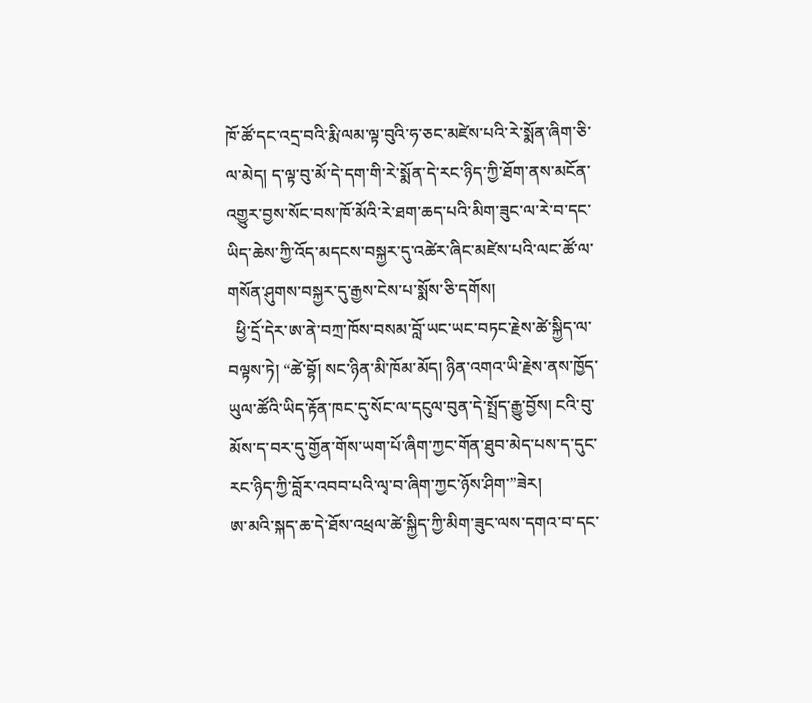ཁོ་ཚོ་དང་འདྲ་བའི་རྨི་ལམ་ལྟ་བུའི་ཧ་ཅང་མཛེས་པའི་རེ་སྨོན་ཞིག་ཅི་ལ་མེད། ད་ལྟ་བུ་མོ་དེ་དག་གི་རེ་སྨོན་དེ་རང་ཉིད་ཀྱི་ཐོག་ནས་མངོན་འགྱུར་བྱས་སོང་བས་ཁོ་མོའི་རེ་ཐག་ཆད་པའི་མིག་ཟུང་ལ་རེ་བ་དང་ཡིད་ཆེས་ཀྱི་འོད་མདངས་བསྐྱར་དུ་འཚེར་ཞིང་མཛེས་པའི་ལང་ཚོ་ལ་གསོན་ཤུགས་བསྐྱར་དུ་རྒྱས་ངེས་པ་སྨོས་ཅི་དགོས།
  ཕྱི་དྲོ་དེར་ཨ་ནེ་བཀྲ་ཁོས་བསམ་བློ་ཡང་ཡང་བཏང་རྗེས་ཚེ་སྐྱིད་ལ་བལྟས་ཏེ། “ཚེ་བྷོ། སང་ཉིན་མི་ཁོམ་མོད། ཉིན་འགའ་ཡི་རྗེས་ནས་ཁྱོད་ཡུལ་ཚོའི་ཡིད་རྟོན་ཁང་དུ་སོང་ལ་དངུལ་བུན་དེ་སྤྲོད་རྒྱུ་བྱོས། ངའི་བུ་མོས་ད་བར་དུ་གྱོན་གོས་ཡག་པོ་ཞིག་ཀྱང་གོན་ཐུབ་མེད་པས་ད་དུང་རང་ཉིད་ཀྱི་བློར་འབབ་པའི་ལྭ་བ་ཞིག་ཀྱང་ཉོས་ཤིག་”ཟེར།
ཨ་མའི་སྐད་ཆ་དེ་ཐོས་འཕྲལ་ཚེ་སྐྱིད་ཀྱི་མིག་ཟུང་ལས་དགའ་བ་དང་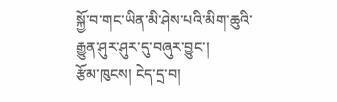སྐྱོ་བ་གང་ཡིན་མི་ཤེས་པའི་མིག་ཆུའི་རྒྱུན་ཤུར་ཤུར་དུ་བཞུར་བྱུང་།
རྩོམ་ཁུངས། ངེད་དྲ་བ།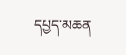དཔྱད་མཆན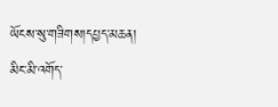ཡོངས་སུ་གཟིགས།དཔྱད་མཆན།
མིང་མི་འགོད་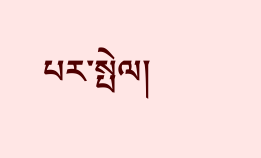པར་སྤེལ།